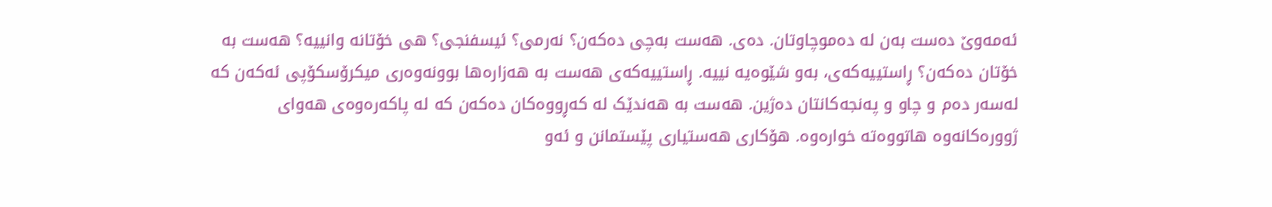ئەمەوێ دەست بەن لە دەموچاوتان. دەی. هەست بەچی دەکەن؟ نەرمی؟ ئیسفنجی؟ هی خۆتانە وانییە؟ هەست بە خۆتان دەکەن؟ ڕاستییەکەی، بەو شێوەیە نییە. ڕاستییەکەی هەست بە هەزارەها بوونەوەری میکرۆسکۆپی ئەکەن کە لەسەر دەم و چاو و پەنجەکانتان دەژین. هەست بە هەندێک لە کەڕووەکان دەکەن کە لە پاکەرەوەی هەوای ژوورەکانەوە هاتووەتە خوارەوە. هۆکاری هەستیاری پێستمانن و ئەو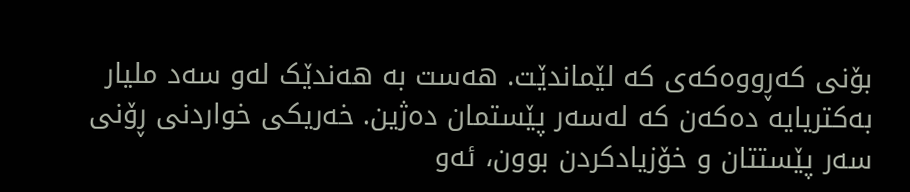بۆنی کەڕووەکەی کە لێماندێت. هەست بە هەندێک لەو سەد ملیار بەکتریایە دەکەن کە لەسەر پێستمان دەژین. خەریکی خواردنی ڕۆنی سەر پێستتان و خۆزیادکردن بوون، ئەو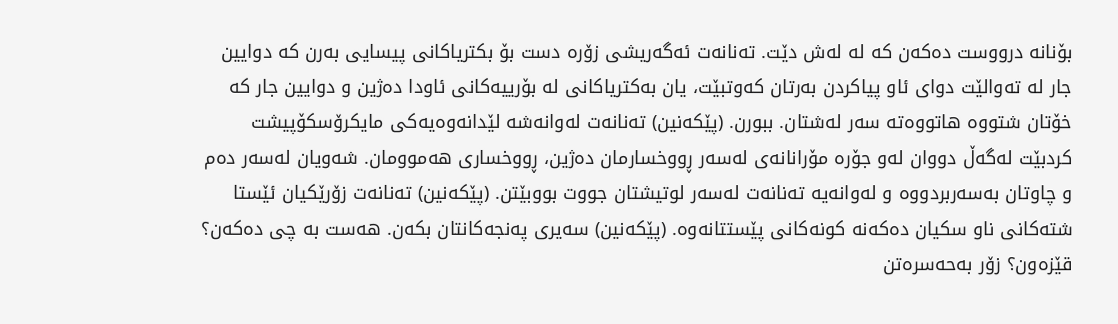بۆنانە درووست دەکەن کە لە لەش دێت. تەنانەت ئەگەریشی زۆرە دست بۆ بکتریاکانی پیسایی بەرن کە دوایین جار لە تەوالێت دوای ئاو پیاکردن بەرتان کەوتبێت، یان بەکتریاکانی لە بۆرییەکانی ئاودا دەژین و دوایین جار کە خۆتان شتووە هاتووەتە سەر لەشتان. ببورن. (پێکەنین) تەنانەت لەوانەشە لێدانەوەیەکی مایکرۆسکۆپیشت کردبێت لەگەڵ دووان لەو جۆرە مۆرانانەی لەسەر ڕووخسارمان دەژین، ڕووخساری هەموومان. شەویان لەسەر دەم و چاوتان بەسەربردووە و لەوانەیە تەنانەت لەسەر لوتیشتان جووت بووبێتن. (پێکەنین) تەنانەت زۆرێکیان ئێستا شتەکانی ناو سکیان دەکەنە کونەکانی پێستتانەوە. (پێکەنین) سەیری پەنجەکانتان بکەن. هەست بە چی دەکەن؟ قێزەون؟ زۆر بەحەسرەتن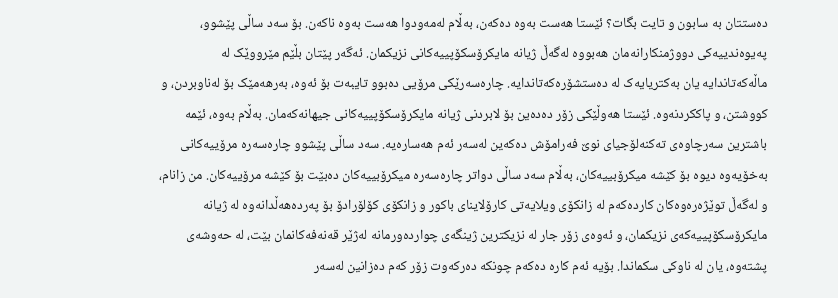دەستتان بە سابون و تایت بگات؟ ئێستا هەست بەوە دەکەن، بەڵام لەمەودوا هەست بەوە ناکەن. بۆ سەد ساڵی پێشوو، پەیوەندییەکی دووژمنکارانەمان هەبووە لەگەڵ ژیانە مایکرۆسکۆپییەکانی نزیکمان. ئەگەر پێتان بڵێم مێرووێک لە ماڵەکەتاندایە یان بەکتریایەک لە دەستشۆرەکەتاندایە. چارەسەرێکی مرۆیی دەبوو تایبەت بۆ ئەوە، بەرهەمێک بۆ لەناوبردن، و کووشتن، و پاککردنەوە. ئێستا هەوڵێکی زۆر دەدەین بۆ لابردنی ژیانە مایکرۆسکۆپییەکانی جیهانەکەمان. بەڵام بەوە، ئێمە باشترین سەرچاوەی تەکنەلۆجیای نوێ فەرامۆش دەکەین لەسەر ئەم هەسارەیە. سەد ساڵی پێشوو چارەسەرە مرۆییەکانی بەخۆیەوە دیوە بۆ کێشە میکرۆبییەکان، بەڵام سەد ساڵی دواتر چارەسەرە میکرۆبییەکان دەبێت بۆ کێشە مرۆییەکان. من زانام، و لەگەڵ توێژەرەوەکان کاردەکەم لە زانکۆی ویلایەتی کارۆلاینای باکور و زانکۆی کۆلۆرادۆ بۆ پەردەهەڵدانەوە لە ژیانە مایکرۆسکۆپییەکەی نزیکمان، و ئەوەی زۆر جار لە نزیکترین ژینگەی چواردەورمانە لەژێر قەنەفەکانمان بێت، لە حەوشەی پشتەوە، یان لە ناوکی سکماندا. بۆیە ئەم کارە دەکەم چونکە دەرکەوت زۆر کەم دەزانین لەسەر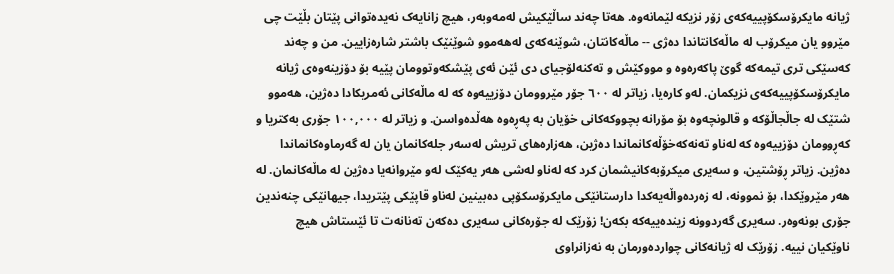ژیانە مایکرۆسکۆپییەکەی زۆر نزیکە لێمانەوە. هەتا چەند ساڵێکیش لەمەوبەر، هیچ زانایەک نەیدەتوانی پێتان بڵێت چی مێروو یان میکرۆب لە ماڵەکانتاندا دەژی -- ماڵەکانتان، شوێنەکەی لەهەموو شوێنێک باشتر شارەزایین. من و چەند کەسێکی تری تیمەکە گوێ پاکەرەوە و مووکێش و تەکنەلۆجیای دی ئێن ئەی پێشکەوتوومان پێیە بۆ دۆزینەوەی ژیانە مایکرۆسکۆپییەکەی نزیکمان. لەو کارەیا، زیاتر لە ٦٠٠ جۆر مێروومان دۆزییەوە کە لە ماڵەکانی ئەمریکادا دەژین، هەموو شتێک لە جاڵجاڵۆکە و قالونچەوە بۆ مۆرانە بچووکەکانی خۆیان بە پەڕەوە هەڵدەواسن. و زیاتر لە ١٠٠,٠٠٠ جۆری بەکتریا و کەڕوومان دۆزییەوە کە لەناو تەنەکەخۆڵەکانماندا دەژین، هەزارەهای تریش لەسەر جلەکانمان یان لە گەرماوەکانماندا دەژین. زیاتر ڕۆشتین، و سەیری میکرۆبەکانیشمان کرد کە لەناو لەشی هەر یەکێک لەو مێروانەیا دەژین لە ماڵەکانمان. لە هەر مێروێکدا، بۆ نموونە، لە زەردەواڵەیەکدا دارستانێکی مایکرۆسکۆپی دەبینین لەناو قاپێکی پێتریدا، جیهانێکی چنەندین جۆری بونەوەر. سەیری گەردوونە زیندەییەکە بکەن! زۆرێک لە جۆرەکانی سەیری دەکەن تەنانەت تا ئێستاش هیچ ناوێکیان نییە. زۆرێک لە ژیانەکانی چواردەورمان بە نەزانراوی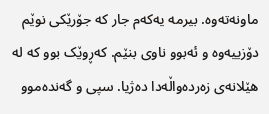ماونەتەوە. بیرمە یەکەم جار کە جۆرێکی نوێم دۆزییەوە و ئەبوو ناوی بنێم. کەڕوێک بوو کە لە هێلانەی زەردەواڵەدا دەژیا. سپی و گەندەموو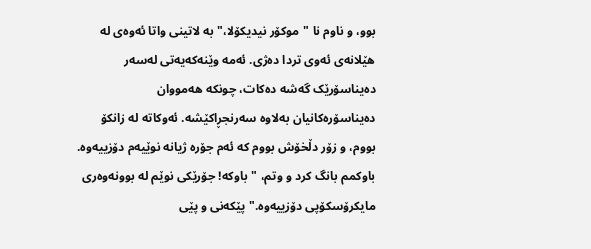بوو، و ناوم نا "موکۆر نیدیکۆلا،" بە لاتینی واتا ئەوەی لە هێلانەی ئەوی تردا دەژی. ئەمە وێنەکەیەتی لەسەر دەیناسۆرێک گەشە دەکات، چونکە هەمووان دەیناسۆرەکانیان بەلاوە سەرنجڕاکێشە. ئەوکاتە لە زانکۆ بووم، و زۆر دڵخۆش بووم کە ئەم جۆرە ژیانە نوێیەم دۆزییەوە. باوکمم بانگ کرد و وتم، "باوکە! جۆرێکی نوێم لە بوونەوەری مایکرۆسکۆپی دۆزییەوە." پێکەنی و پێی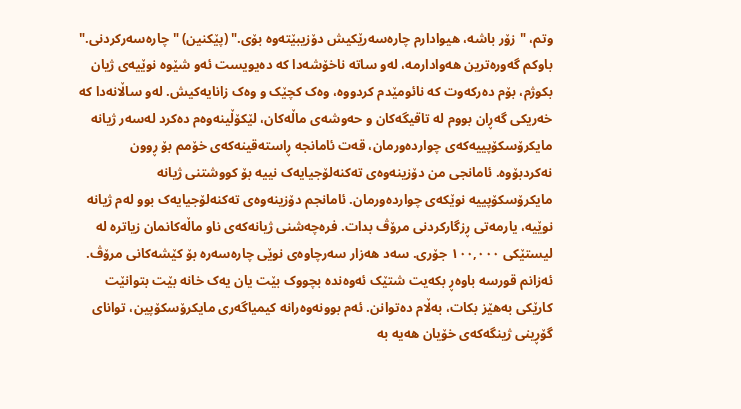وتم، "زۆر باشە، هیوادارم چارەسەرێکیش دۆزیبێتەوە بۆی." (پێکنین) "چارەسەرکردنی." باوکم گەورەترین هەوادارمە، لەو ساتە ناخۆشەدا کە دەیویست ئەو شێوە نوێیەی ژیان بکوژم، بۆم دەرکەوت کە نائومێدم کردووە، وەک کچێک و وەک زانایەکیش. لەو ساڵانەدا کە خەریکی گەڕان بووم لە تاقیگەکان و حەوشەی ماڵەکان، لێکۆڵینەوەم دەکرد لەسەر ژیانە مایکرۆسکۆپییەکەی چواردەورمان، قەت ئامانجە ڕاستەقینەکەی خۆمم بۆ ڕوون نەکردبۆوە. ئامانجی من دۆزینەوەی تەکنەلۆجیایەک نییە بۆ کووشتنی ژیانە مایکرۆسکۆپییە نوێکەی چواردەورمان. ئامانجم دۆزینەوەی تەکنەلۆجیایەک بوو لەم ژیانە نوێیە، یارمەتی ڕزگارکردنی مرۆڤ بدات. فرەچەشنی ژیانەکەی ناو ماڵەکانمان زیاترە لە لیستێکی ١٠٠,٠٠٠ جۆری. سەد هەزار سەرچاوەی نوێی چارەسەرە بۆ کێشەکانی مرۆڤ. ئەزانم قورسە باوەڕ بکەیت شتێک ئەوەندە بچووک بێت یان یەک خانە بێت بتوانێت کارێکی بەهێز بکات، بەڵام دەتوانن. ئەم بوونەوەرانە کیمیاگەری مایکرۆسکۆپین، توانای گۆڕینی ژینگەکەی خۆیان هەیە بە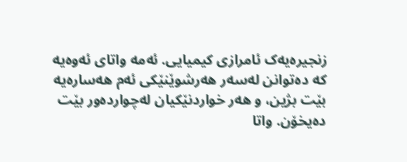زنجیرەیەک ئامرازی کیمیایی. ئەمە واتای ئەوەیە کە دەتوانن لەسەر هەرشوێنێکی ئەم هەسارەیە بێت بژین، و هەر خواردنێکیان لەچواردەور بێت دەیخۆن. واتا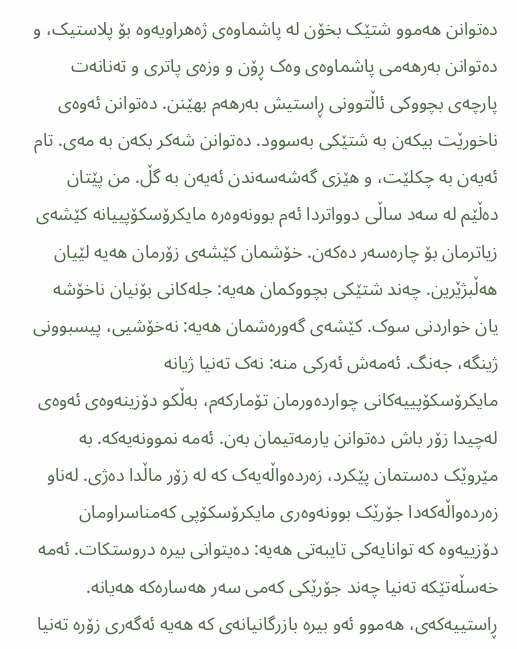دەتوانن هەموو شتێک بخۆن لە پاشماوەی ژەهراویەوە بۆ پلاستیک، و دەتوانن بەرهەمی پاشماوەی وەک ڕۆن و وزەی پاتری و تەنانەت پارچەی بچووکی ئاڵتوونی ڕاستیش بەرهەم بهێنن. دەتوانن ئەوەی ناخورێت بیکەن بە شتێکی بەسوود. دەتوانن شەکر بکەن بە مەی. تام ئەیەن بە چکلێت، و هێزی گەشەسەندن ئەیەن بە گڵ. من پێتان دەڵێم لە سەد ساڵی دوواتردا ئەم بوونەوەرە مایکرۆسکۆپییانە کێشەی زیاترمان بۆ چارەسەر دەکەن. خۆشمان کێشەی زۆرمان هەیە لێیان هەڵبژێرین. چەند شتێکی بچووکمان هەیە: جلەکانی بۆنیان ناخۆشە یان خواردنی سوک. کێشەی گەورەشمان هەیە: نەخۆشیی، پیسبوونی ژینگە، جەنگ. ئەمەش ئەرکی منە: نەک تەنیا ژیانە مایکرۆسکۆپییەکانی چواردەورمان تۆمارکەم، بەڵکو دۆزینەوەی ئەوەی لەچیدا زۆر باش دەتوانن یارمەتیمان بەن. ئەمە نموونەیەکە. بە مێروێک دەستمان پێکرد، زەردەواڵەیەک کە لە زۆر ماڵدا دەژی. لەناو زەردەواڵەکەدا جۆرێک بوونەوەری مایکرۆسکۆپی کەمناسراومان دۆزییەوە کە توانایەکی تایبەتی هەیە: دەیتوانی بیرە دروستکات. ئەمە خەسڵەتێکە تەنیا چەند جۆرێکی کەمی سەر هەسارەکە هەیانە. ڕاستییەکەی، هەموو ئەو بیرە بازرگانیانەی کە هەیە ئەگەری زۆرە تەنیا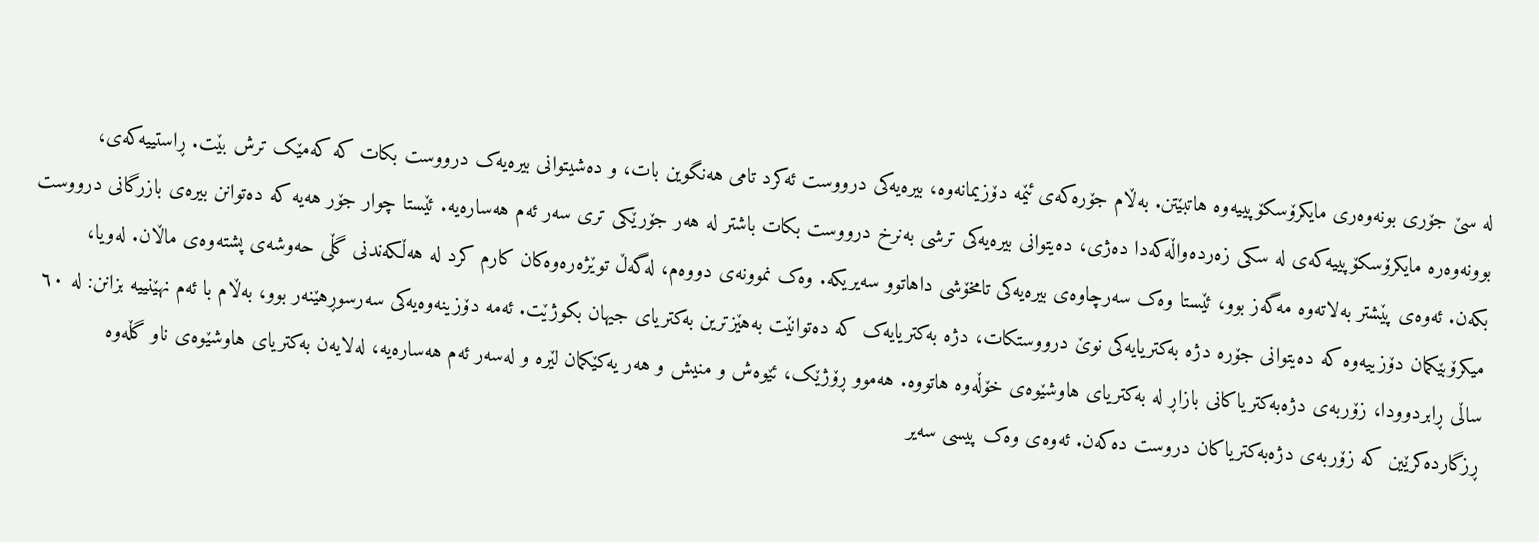لە سێ جۆری بونەوەری مایکرۆسکۆپییەوە هاتبێتن. بەڵام جۆرەکەی ئێمە دۆزیمانەوە، بیرەیەکی درووست ئەکرد تامی هەنگوین بات، و دەشیتوانی بیرەیەک درووست بکات کە کەمێک ترش بێت. ڕاستییەکەی، بوونەوەرە مایکرۆسکۆپییەکەی لە سکی زەردەواڵەکەدا دەژی، دەیتوانی بیرەیەکی ترشی بەنرخ درووست بکات باشتر لە هەر جۆرێکی تری سەر ئەم هەسارەیە. ئێستا چوار جۆر هەیە کە دەتوانن بیرەی بازرگانی درووست بکەن. ئەوەی پێشتر بەلاتەوە مەگەز بوو، ئێستا وەک سەرچاوەی بیرەیەکی تامخۆشی داهاتوو سەیریکە. وەک نموونەی دووەم، لەگەڵ توێژەرەوەکان کارم کرد لە هەڵکەندنی گڵی حەوشەی پشتەوەی ماڵان. لەویا، میکرۆبێکمان دۆزییەوە کە دەیتوانی جۆرە دژە بەکتریایەکی نوێ درووستکات، دژە بەکتریایەک کە دەتوانێت بەهێزترین بەکتریای جیهان بکوژێت. ئەمە دۆزینەوەیەکی سەرسوڕهێنەر بوو، بەڵام با ئەم نهێنییە بزانن: لە ٦٠ ساڵی ڕابردوودا، زۆربەی دژەبەکتریاکانی بازاڕ لە بەکتریای هاوشێوەی خۆڵەوە هاتووە. هەموو ڕۆژێک، ئێوەش و منیش و هەر یەکێکمان لێرە و لەسەر ئەم هەسارەیە، لەلایەن بەکتریای هاوشێوەی ناو گڵەوە ڕزگاردەکرێین کە زۆربەی دژەبەکتریاکان دروست دەکەن. ئەوەی وەک پیسی سەیر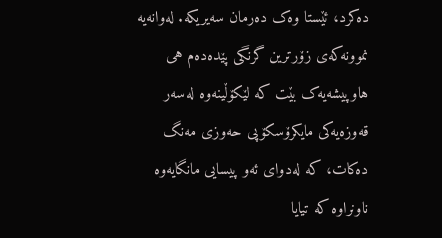دەکرد، ئێستا وەک دەرمان سەیریکە. لەوانەیە نموونەکەی زۆرترین گرنگی پێدەدەم هی هاوپیشەیەک بێت کە لێکۆڵینەوە لەسەر قەوزەیەکی مایکرۆسکۆپی حەوزی مەنگ دەکات، کە لەدوای ئەو پیسایی مانگایەوە ناونراوە کە تیایا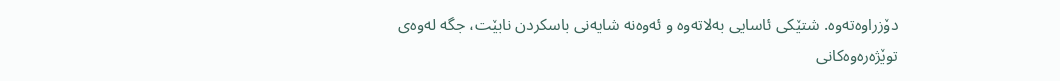دۆزراوەتەوە. شتێکی ئاسایی بەلاتەوە و ئەوەنە شایەنی باسکردن نابێت، جگە لەوەی توێژەرەوەکانی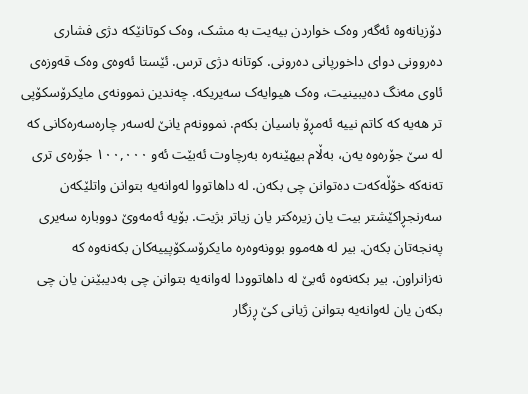دۆزیانەوە ئەگەر وەک خواردن بیەیت بە مشک، وەک کوتانێکە دژی فشاری دەروونی دوای داخورپانی دەرونی. کوتانە دژی ترس. ئێستا ئەوەی وەک قەوزەی ئاوی مەنگ دەیبینیت، وەک هیوایەک سەیریکە. چەندین نموونەی مایکرۆسکۆپی تر هەیە کە کاتم نییە ئەمڕۆ باسیان بکەم. نموونەم یانێ لەسەر چارەسەرەکانی کە لە سێ جۆرەوە یەن، بەڵام بیهێنەرە بەرچاوت ئەبێت ئەو ١٠٠,٠٠٠ جۆرەی تری تەنەکە خۆڵەکەت دەتوانن چی بکەن. لە داهاتووا لەوانەیە بتوانن واتلێکەن سەرنجڕاکێشتر بیت یان زیرەکتر یان زیاتر بژیت. بۆیە ئەمەوێ دووبارە سەیری پەنجەتان بکەن. بیر لە هەموو بوونەوەرە مایکرۆسکۆپییەکان بکەنەوە کە نەزانراون. بیر بکەنەوە ئەبێ لە داهاتوودا لەوانەیە بتوانن چی بەدیبێنن یان چی بکەن یان لەوانەیە بتوانن ژیانی کێ ڕزگار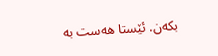بکەن. ئێستا هەست بە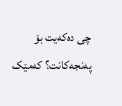چی دەکەیت بۆ پەنجەکانت؟ کەمێک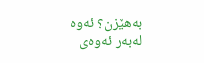بەهێزن؟ ئەوە لەبەر ئەوەی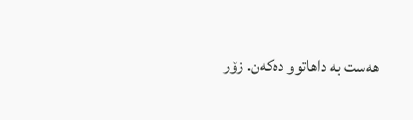هەست بە داهاتوو دەکەن. زۆر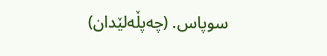سوپاس. (چەپڵەلێدان)